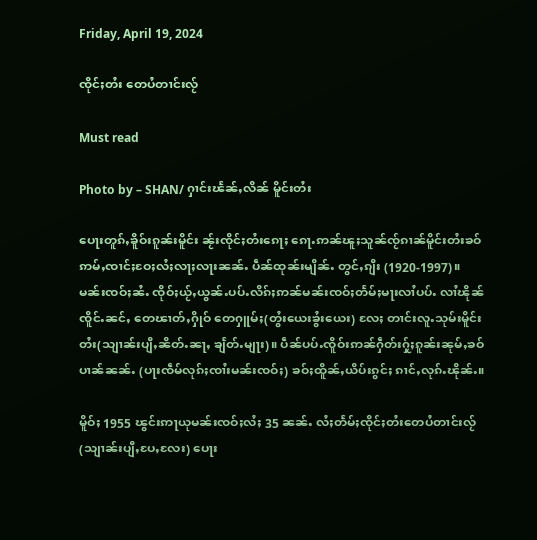Friday, April 19, 2024

ၸိုင်ႈတႆး တေပႆတၢင်းလႂ်

Must read

Photo by – SHAN/ ႁၢင်းၽႅၼ်ႇလိၼ် မိူင်းတႆး

ပေႃးတူၵ်ႇၶိူဝ်းၵူၼ်းမိူင်း ၼႂ်းၸိုင်ႈတႆးၵေႃႈ ၵေႃႉဢၼ်ၽူႈသူၼ်ၸႂ်ၵၢၼ်မိူင်းတႆးၶဝ် ဢမ်ႇၸၢင်ႈဝႄႈလႆႈလႃႈလႃးၼၼ်ႉ ပဵၼ်ထုၼ်းမျိၼ်ႉ တွင်ႇၵျီး (1920-1997)။ မၼ်းၸဝ်ႈၼႆႉ ၸိုဝ်ႈယႂ်ႇယွၼ်ႉပပ်ႉလိၵ်ႈဢၼ်မၼ်းၸဝ်ႈတႅမ်ႈမႃးလၢႆပပ်ႉ လၢႆၽိုၼ် ၸိူင်ႉၼင်ႇ တေၽၢတ်ႇႁိုဝ် တေႁူမ်ႈ(တွႆးယေးၶွႆးယေး) လႄႈ တၢင်းလူႉသုမ်းမိူင်းတႆး(သျၢၼ်းပျီႇၼိတ်ႉၼႃႇ ၶျႅတ်ႉမျႃး)။ ပဵၼ်ပပ်ႉၸိူဝ်းဢၼ်ႁဵတ်းႁႂ်ႈၵူၼ်းၼုမ်ႇၶဝ်ပၢၼ်ၼၼ်ႉ (ပႃးၸဵမ်လုၵ်ႈၸၢႆးမၼ်းၸဝ်ႈ) ၶဝ်ႈထိူၼ်ႇယိပ်းၵွင်ႈ ၵၢင်ႇလုၵ်ႉၽိုၼ်ႉ။

မိူဝ်ႈ 1955 ၽွင်းဢႃယုမၼ်းၸဝ်ႈလႆႈ 35 ၼၼ်ႉ လႆႈတႅမ်ႈၸိုင်ႈတႆးတေပႆတၢင်းလႂ်(သျၢၼ်းပျီႇပႄႇလႄး) ပေႃး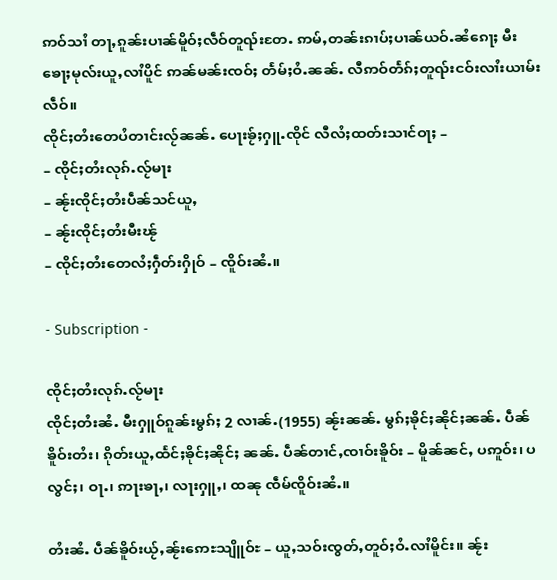ဢဝ်သၢႆ တႃႇၵူၼ်းပၢၼ်မိူဝ်ႈလဵဝ်တူၺ်းတႄႉ ဢမ်ႇတၼ်းၵၢပ်ႈပၢၼ်ယဝ်ႉၼႆၵေႃႈ မီးၶေႃႈမုလ်းယူႇလၢႆပိူင် ဢၼ်မၼ်းၸဝ်ႈ တႅမ်ႈဝႆႉၼၼ်ႉ လီဢဝ်တႅၵ်ႈတူၺ်းငဝ်းလၢႆးယၢမ်းလဵဝ်။
ၸိုင်ႈတႆးတေပႆတၢင်းလႂ်ၼၼ်ႉ ပေႃးၶႂ်ႈႁူႉၸိုင် လီလႆႈထတ်းသၢင်ဝႃႈ –
– ၸိုင်ႈတႆးလုၵ်ႉလႂ်မႃး
– ၼႂ်းၸိုင်ႈတႆးပဵၼ်သင်ယူႇ
– ၼႂ်းၸိုင်ႈတႆးမီးၽႂ်
– ၸိုင်ႈတႆးတေလႆႈႁဵတ်းႁိုဝ် – ၸိူဝ်းၼႆႉ။

- Subscription -

ၸိုင်ႈတႆးလုၵ်ႉလႂ်မႃး
ၸိုင်ႈတႆးၼႆႉ မီးႁူဝ်ၵူၼ်းမွၵ်ႈ 2 လၢၼ်ႉ(1955) ၼႂ်းၼၼ်ႉ မွၵ်ႈၶိုင်ႈၼိုင်ႈၼၼ်ႉ ပဵၼ်ၶိူဝ်းတႆး၊ ၵိုတ်းယူႇထႅင်ႈၶိုင်ႈၼိုင်ႈ ၼၼ်ႉ ပဵၼ်တၢင်ႇၸၢဝ်းၶိူဝ်း – မိူၼ်ၼင်ႇ ပဢူဝ်း၊ ပလွင်ႈ၊ ဝႃႉ၊ ဢႃးၶႃႇ၊ လႃးႁူႇ၊ ထၼု ၸဵမ်ၸိူဝ်းၼႆႉ။

တႆးၼႆႉ ပဵၼ်ၶိူဝ်းယႂ်ႇၼႂ်းဢေႊသျိူဝ်ႊ – ယူႇသဝ်းၸွတ်ႇတူဝ်ႈဝႆႉလၢႆမိူင်း။ ၼႂ်း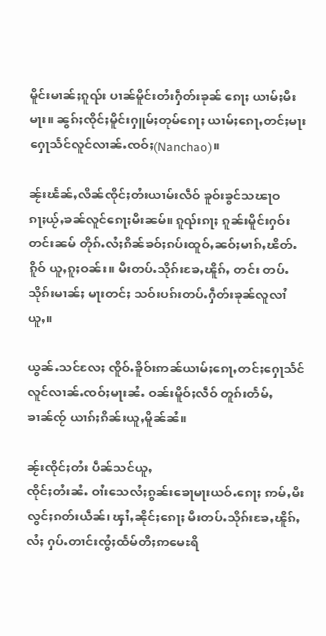မိူင်းမၢၼ်ႈၵူၺ်း ပၢၼ်မိူင်းတႆးႁဵတ်းၶုၼ် ၵေႃႈ ယၢမ်ႈမီးမႃး။ ၼွၵ်ႈၸိုင်ႈမိူင်းႁူမ်ႈတုမ်ၵေႃႈ ယၢမ်ႈၵေႃႇတင်ႈမႃးႁေႃသႅင်လူင်လၢၼ်ႉၸဝ်ႈ(Nanchao)။

ၼႂ်းၽႅၼ်ႇလိၼ်ၸိုင်ႈတႆးယၢမ်းလဵဝ် ၶူဝ်းၶွင်သၽႃဝ ၵႃႈယႂ်ႇၶၼ်လူင်ၵေႃႈမီးၼမ်။ ၵူၺ်းၵႃႈ ၵူၼ်းမိူင်းႁဝ်းတင်းၼမ် တိုၵ်ႉလႆႈၵိၼ်ၶဝ်ႈၵပ်းထူဝ်ႇၼဝ်ႈမၢၵ်ႇၽိတ်ႉ ၵိူဝ် ယူႇၵူႈဝၼ်း။ မီးတပ်ႉသိုၵ်းၶႄႇၽိူၵ်ႇ တင်း တပ်ႉသိုၵ်းမၢၼ်ႈ မႃးတင်ႈ သဝ်းပၵ်းတပ်ႉႁဵတ်းၶုၼ်လူလၢႆယူႇ။

ယွၼ်ႉသင်လႄႈ ၸိူဝ်ႉၶိူဝ်းဢၼ်ယၢမ်ႈၵေႃႇတင်ႈႁေႃသႅင်လူင်လၢၼ်ႉၸဝ်ႈမႃးၼႆႉ ဝၼ်းမိူဝ်ႈလဵဝ် တူၵ်းတႅမ်ႇၶၢၼ်ၸႂ် ယၢၵ်ႈၵိၼ်းယူႇမိူၼ်ၼႆ။

ၼႂ်းၸိုင်ႈတႆး ပဵၼ်သင်ယူႇ
ၸိုင်ႈတႆးၼႆႉ ဝၢႆးသေလႆႈၵွၼ်းၶေႃမႃးယဝ်ႉၵေႃႈ ဢမ်ႇမီးလွင်ႈၵတ်းယဵၼ်၊ ၾၢႆႇၼိုင်ႈၵေႃႈ မီးတပ်ႉသိုၵ်းၶႄႇၽိူၵ်ႇ လႆႈ ႁပ်ႉတၢင်းၸွႆႈထႅမ်တီႈဢမေႊရိ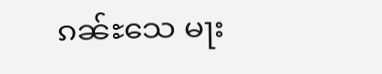ၵၼ်ႊသေ မႃး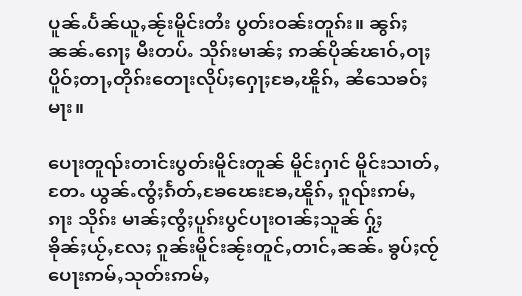ပူၼ်ႉပႅၼ်ယူႇၼႂ်းမိူင်းတႆး ပွတ်းဝၼ်းတူၵ်း။ ၼွၵ်ႈၼၼ်ႉၵေႃႈ မီးတပ်ႉ သိုၵ်းမၢၼ်ႈ ဢၼ်ပိုၼ်ၽၢဝ်ႇဝႃႈ ပိူဝ်ႈတႃႇတိုၵ်းတေႃးလိုပ်ႈႁေႃႈၶႄႇၽိူၵ်ႇ ၼႆသေၶဝ်ႈမႃး။

ပေႃးတူၺ်းတၢင်းပွတ်းမိူင်းတူၼ် မိူင်းႁၢင် မိူင်းသၢတ်ႇတႄႉ ယွၼ်ႉၸွႆႈၵႅတ်ႇၶႄၽေးၶႄႇၽိူၵ်ႇ ၵူၺ်းဢမ်ႇၵႃး သိုၵ်း မၢၼ်ႈၸွႆႈပူၵ်းပွင်ပႃးဝၢၼ်ႈသူၼ် ႁႂ်ႈၶိုၼ်ႈယႂ်ႇလႄႈ ၵူၼ်းမိူင်းၼႂ်းတူင်ႇတၢင်ႇၼၼ်ႉ ၶွပ်ႈၸႂ်ပေႃးဢမ်ႇသုတ်းဢမ်ႇ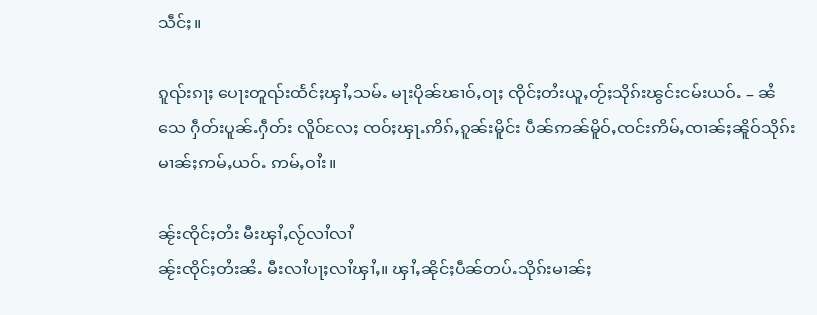သဵင်ႈ။

ၵူၺ်းၵႃႈ ပေႃးတူၺ်းထႅင်ႈၾၢႆႇသမ်ႉ မႃးပိုၼ်ၽၢဝ်ႇဝႃႈ ၸိုင်ႈတႆးယူႇတႂ်ႈသိုၵ်းၽွင်းငမ်းယဝ်ႉ – ၼႆသေ ႁဵတ်းပူၼ်ႉႁဵတ်း လိူဝ်လႄႈ ၸဝ်ႈၾႃႉဢိၵ်ႇၵူၼ်းမိူင်း ပဵၼ်ဢၼ်မိူဝ်ႇၸင်းဢိမ်ႇၸၢၼ်ႈၼိူဝ်သိုၵ်းမၢၼ်ႈဢမ်ႇယဝ်ႉ ဢမ်ႇဝၢႆး။

ၼႂ်းၸိုင်ႈတႆး မီးၾၢႆႇလႂ်လၢႆလၢႆ
ၼႂ်းၸိုင်ႈတႆးၼႆႉ မီးလၢႆပႃႈလၢႆၾၢႆႇ။ ၾၢႆႇၼိုင်ႈပဵၼ်တပ်ႉသိုၵ်းမၢၼ်ႈ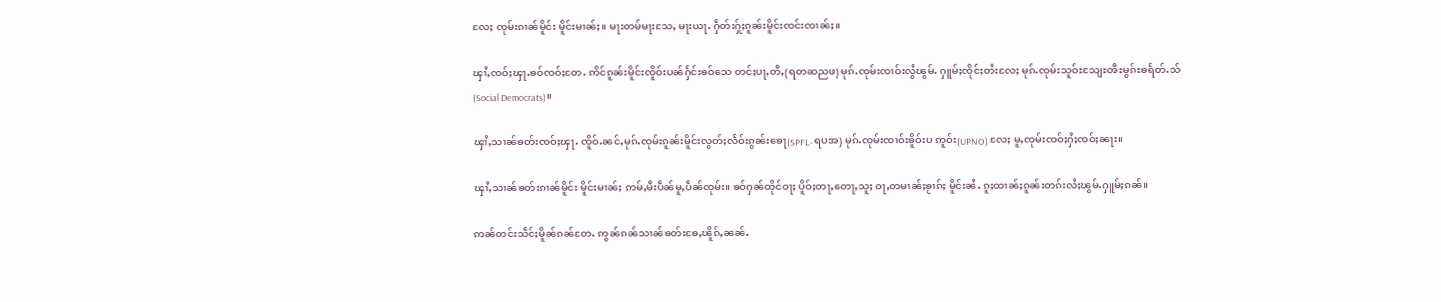လႄႈ ၸုမ်းၵၢၼ်မိူင်း မိူင်းမၢၼ်ႈ။ မႃးတမ်မႃးသႄႇ မႃးယႃႉ ႁဵတ်းႁႂ်ႈၵူၼ်းမိူင်းၸင်းၸၢၼ်ႈ။

ၾၢႆႇၸဝ်ႈၾႃႉၶဝ်ၸဝ်ႈတႄႉ ဢိင်ၵူၼ်းမိူင်းၸိူဝ်းပၼ်ႁႅင်းၶဝ်သေ တင်ႈပႃႇတီႇ(ရတဆညဖ) မုၵ်ႉၸုမ်းၸၢဝ်းလွႆၽွမ်ႉ ႁူမ်ႈၸိုင်ႈတႆးလႄႈ မုၵ်ႉၸုမ်းသူဝ်ႊသျႄႊၻီႊမွၵ်ႊၶရႅတ်ႉသ်(Social Democrats)။

ၾၢႆႇသၢၼ်ၶတ်းၸဝ်ႈၾႃႉ ၸိူဝ်ႉၼင်ႇမုၵ်ႉၸုမ်းၵူၼ်းမိူင်းလွတ်ႈလႅဝ်းၵွၼ်းၶေႃ(SPFL-ရပအ) မုၵ်ႉၸုမ်းၸၢဝ်းၶိူဝ်းပ ဢူဝ်း(UPNO) လႄႈ မူႇၸုမ်းၸဝ်ႈႁႆႈၸဝ်ႈၼႃး။

ၾၢႆႇသၢၼ်ၶတ်းၵၢၼ်မိူင်း မိူင်းမၢၼ်ႈ ဢမ်ႇမီးပဵၼ်မူႇပဵၼ်ၸုမ်း။ ၶဝ်ႁၼ်ထိုင်ဝႃႈ ပိူဝ်ႈတႃႇတေႃႇသူႈ ဝႃႇတမၢၼ်ႈၶႂၢၵ်ႈ မိူင်းၼႆႉ ၵူႈထၢၼ်ႈၵူၼ်းတၵ်းလႆႈၽွမ်ႉႁူမ်ႈၵၼ်။

ဢၼ်တင်းသဵင်ႈမိူၼ်ၵၼ်တႄႉ ဢွၼ်ၵၼ်သၢၼ်ၶတ်းၶႄႇၽိူၵ်ႇၼၼ်ႉ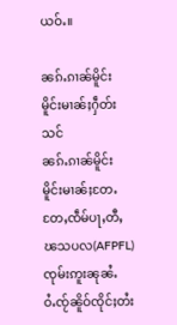ယဝ်ႉ။

ၼၵ်ႉၵၢၼ်မိူင်း မိူင်းမၢၼ်ႈႁဵတ်းသင်
ၼၵ်ႉၵၢၼ်မိူင်း မိူင်းမၢၼ်ႈတႄႉ တႄႇၸဵမ်ပႃႇတီႇ ၽသပလ(AFPFL) ၸုမ်းဢူးၼုၼႆႉ ဝႆႉၸႂ်ၼိူဝ်ၸိုင်ႈတႆး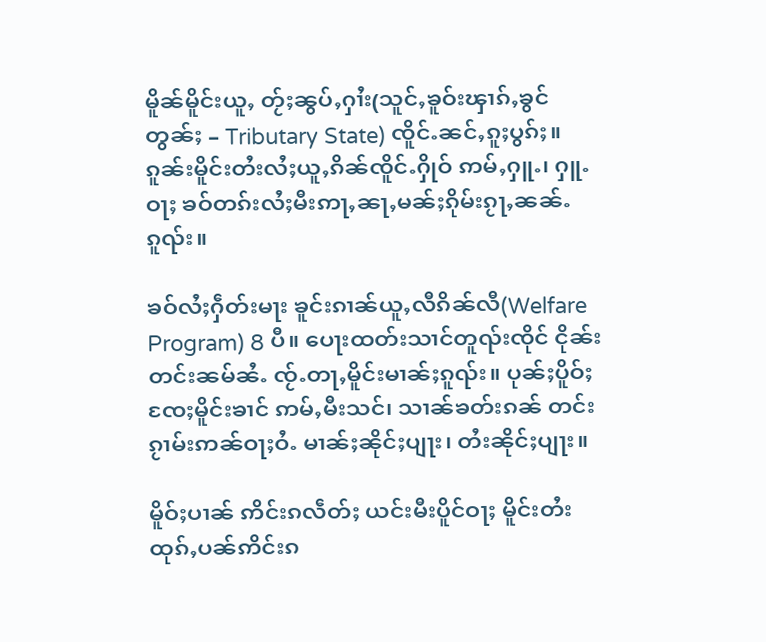မိူၼ်မိူင်းယူႇ တႂ်ႈၼွပ်ႇႁၢႆး(သူင်ႇၶူဝ်းၾၢၵ်ႇၶွင်တွၼ်ႈ – Tributary State) ၸိူင်ႉၼင်ႇၵူႈပွၵ်ႈ။ ၵူၼ်းမိူင်းတႆးလႆႈယူႇၵိၼ်ၸိူင်ႉႁိုဝ် ဢမ်ႇႁူႉ၊ ႁူႉဝႃႈ ၶဝ်တၵ်းလႆႈမီးဢႃႇၼႃႇမၼ်ႈၵိုမ်းၵႂႃႇၼၼ်ႉၵူၺ်း။

ၶဝ်လႆႈႁဵတ်းမႃး ၶူင်းၵၢၼ်ယူႇလီၵိၼ်လီ(Welfare Program) 8 ပီ။ ပေႃးထတ်းသၢင်တူၺ်းၸိုင် ငိုၼ်းတင်းၼမ်ၼႆႉ ၸႂ်ႉတႃႇမိူင်းမၢၼ်ႈၵူၺ်း။ ပုၼ်ႈပိူဝ်ႈၸႄႈမိူင်းၶၢင် ဢမ်ႇမီးသင်၊ သၢၼ်ၶတ်းၵၼ် တင်းၵႂၢမ်းဢၼ်ဝႃႈဝႆႉ မၢၼ်ႈၼိုင်ႈပျႃး၊ တႆးၼိုင်ႈပျႃး။

မိူဝ်ႈပၢၼ် ဢိင်းၵလဵတ်ႈ ယင်းမီးပိူင်ဝႃႈ မိူင်းတႆး ထုၵ်ႇပၼ်ဢိင်းၵ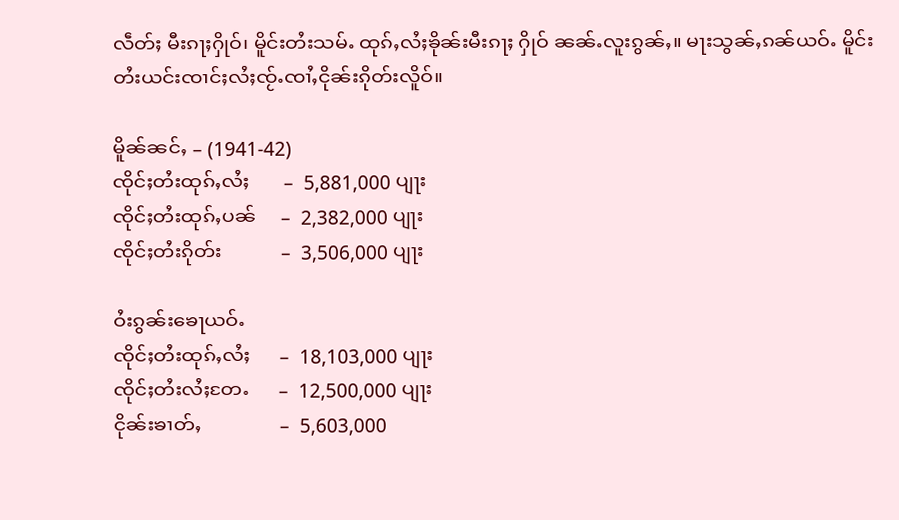လဵတ်ႈ မီးၵႃႈႁိုဝ်၊ မိူင်းတႆးသမ်ႉ ထုၵ်ႇလႆႈၶိုၼ်းမီးၵႃႈ ႁိုဝ် ၼၼ်ႉလူးၵွၼ်ႇ။ မႃးသွၼ်ႇၵၼ်ယဝ်ႉ မိူင်းတႆးယင်းၸၢင်ႈလႆႈၸႂ်ႉၸၢႆႇငိုၼ်းၵိုတ်းလိူဝ်။

မိူၼ်ၼင်ႇ – (1941-42)
ၸိုင်ႈတႆးထုၵ်ႇလႆႈ       –  5,881,000 ပျႃး
ၸိုင်ႈတႆးထုၵ်ႇပၼ်     –  2,382,000 ပျႃး
ၸိုင်ႈတႆးၵိုတ်း            –  3,506,000 ပျႃး

ဝႆးၵွၼ်းၶေႃယဝ်ႉ
ၸိုင်ႈတႆးထုၵ်ႇလႆႈ      –  18,103,000 ပျႃး
ၸိုင်ႈတႆးလႆႈတႄႉ      –  12,500,000 ပျႃး
ငိုၼ်းၶၢတ်ႇ                –  5,603,000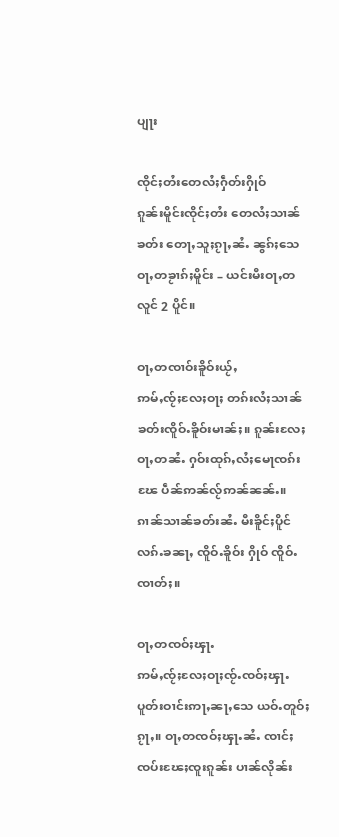ပျႃး

ၸိုင်ႈတႆးတေလႆႈႁဵတ်းႁိုဝ်
ၵူၼ်းမိူင်းၸိုင်ႈတႆး တေလႆႈသၢၼ်ၶတ်း တေႃႇသူႈၵႂႃႇၼႆႉ ၼွၵ်ႈသေဝႃႇတၶႂၢၵ်ႈမိူင်း – ယင်းမီးဝႃႇတလူင် 2 ပိူင်။

ဝႃႇတၸၢဝ်းၶိူဝ်းယႂ်ႇ
ဢမ်ႇၸႂ်ႈလႄႈဝႃႈ တၵ်းလႆႈသၢၼ်ၶတ်းၸိူဝ်ႉၶိူဝ်းမၢၼ်ႈ။ ၵူၼ်းလႄႈဝႃႇတၼႆႉ ႁဝ်းထုၵ်ႇလႆႈမေႃၸၵ်းၽႄ ပဵၼ်ဢၼ်လႂ်ဢၼ်ၼၼ်ႉ။ ၵၢၼ်သၢၼ်ၶတ်းၼႆႉ မီးၶိူင်ႈပိူင်လၵ်ႉၶၼႃႇ ၸိူဝ်ႉၶိူဝ်း ႁိုဝ် ၸိူဝ်ႉၸၢတ်ႈ။

ဝႃႇတၸဝ်ႈၾႃႉ
ဢမ်ႇၸႂ်ႈလႄႈဝႃႈၸႂ်ႉၸဝ်ႈၾႃႉပူတ်းဝၢင်းဢႃႇၼႃႇသေ ယဝ်ႉတူဝ်ႈၵႂႃႇ။ ဝႃႇတၸဝ်ႈၾႃႉၼႆႉ ၸၢင်ႈၸပ်းၽႄႈၸူးၵူၼ်း ပၢၼ်လိုၼ်း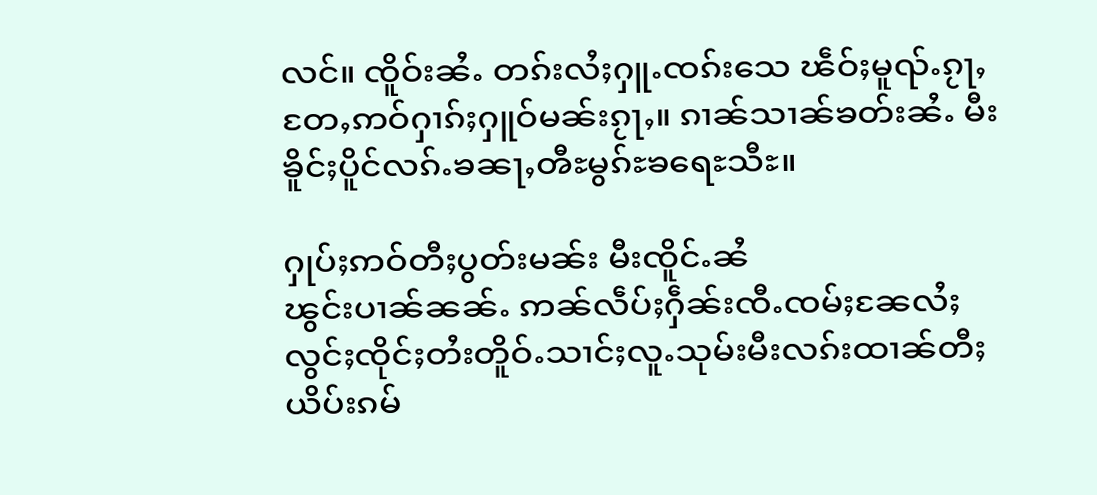လင်။ ၸိူဝ်းၼႆႉ တၵ်းလႆႈႁူႉၸၵ်းသေ ၽဵဝ်ႈမူၺ်ႉၵႂႃႇ တႄႇဢဝ်ႁၢၵ်ႈႁူဝ်မၼ်းၵႂႃႇ။ ၵၢၼ်သၢၼ်ၶတ်းၼႆႉ မီး ၶိူင်ႈပိူင်လၵ်ႉၶၼႃႇၻီႊမွၵ်ႊၶရေႊသီႊ။

ႁုပ်ႈဢဝ်တီႈပွတ်းမၼ်း မီးၸိူင်ႉၼႆ
ၽွင်းပၢၼ်ၼၼ်ႉ ဢၼ်လဵပ်ႈႁဵၼ်းၸီႉၸမ်ႈၼႄလႆႈ လွင်ႈၸိုင်ႈတႆးတိူဝ်ႉသၢင်ႈလူႉသုမ်းမီးလၵ်းထၢၼ်တီႈယိပ်းၵမ်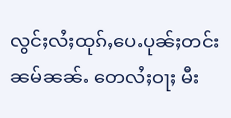လွင်ႈလႆႈထုၵ်ႇပေႉပုၼ်ႈတင်းၼမ်ၼၼ်ႉ တေလႆႈဝႃႈ မီး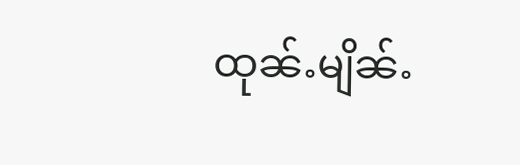ထုၼ်ႉမျိၼ်ႉ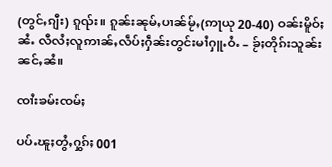(တွင်ႇၵျီး) ၵူၺ်း။ ၵူၼ်းၼုမ်ႇပၢၼ်မႂ်ႇ(ဢႃယု 20-40) ဝၼ်းမိူဝ်ႈၼႆႉ လီလႆႈလူဢၢၼ်ႇလဵပ်ႈႁဵၼ်းတွင်းမၢႆႁူႉဝႆႉ – ၶႂ်ႈတိုၵ်းသူၼ်းၼင်ႇၼႆ။

ၸၢႆးၶမ်းၸမ်ႈ

ပပ်ႉၽူႈတွႆႇႁွၵ်ႈ 001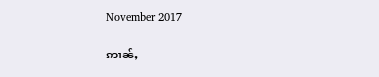November 2017

ဢၢၼ်ႇ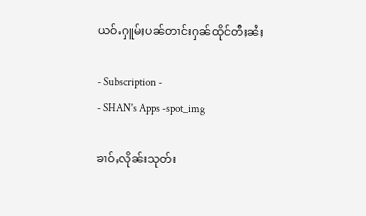ယဝ်ႉႁူမ်ႈပၼ်တၢင်းႁၼ်ထိုင်တီႈၼႆႈ

- Subscription -
- SHAN's Apps -spot_img

ၶၢဝ်ႇလိုၼ်းသုတ်း